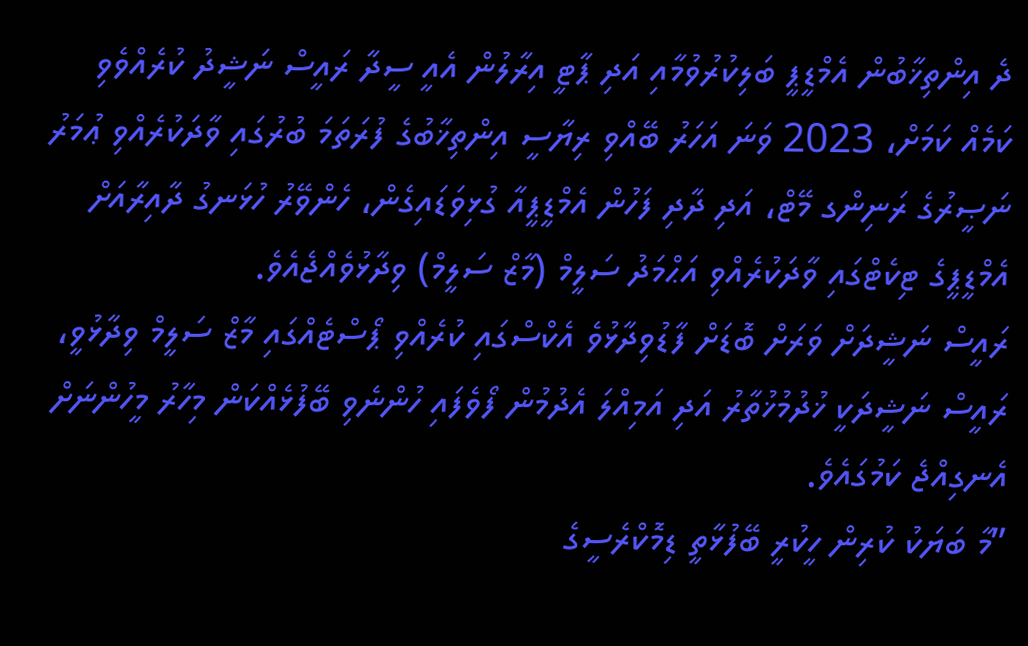ދެ އިންތިޚާބުން އެމްޑީޕީ ބަލިކުރުވުމާއި އަދި ޕާޓީ އިރާލުން އެއީ ސީދާ ރައީސް ނަޝީދު ކުރެއްވެވި ކަމެއް ކަމަށް، 2023 ވަނަ އަހަރު ބޭއްވި ރިޔާސީ އިންތިޚާބުގެ ފުރަތަމަ ބުރުގައި ވާދަކުރެއްވި ޢުމަރު ނަޞީރުގެ ރަނިންގ މޭޓް، އަދި ދާދި ފަހުން އެމްޑީޕީއާ ގުޅިވަޑައިގެން، ހެންވޭރު ހުޅަނގު ދާއިރާއަށް އެމްޑީޕީގެ ޓިކެޓްގައި ވާދަކުރެއްވި އަޙްމަދު ސަލީމް (މާޒް ސަލީމް) ވިދާޅުވެއްޖެއެވެ.
ރައީސް ނަޝީދަށް ވަރަށް ބޮޑަށް ފާޑުވިދާޅުވެ އެކްސްގައި ކުރެއްވި ޕޯސްޓެއްގައި މާޒް ސަލީމް ވިދާޅުވީ، ރައީސް ނަޝީދަކީ ޚުދުމުޚުތާރު އަދި އަމިއްލަ އެދުމުން ފޯވެފައި ހުންނެވި ބޭފުޅެއްކަން މިހާރު މީހުންނަށް އެނގިއްޖެ ކަމުގައެވެ.
”މާ ބަޔަކު ކުރިން ހީކުރީ ބޭފުޅާތީ ޑިމޮކްރެސީގެ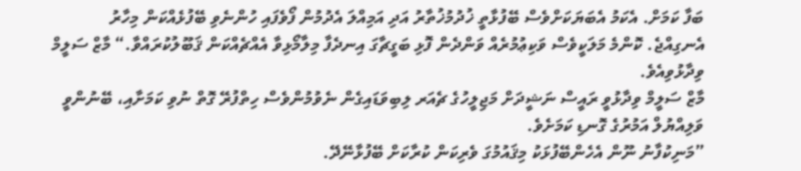ބަފާ ކަމަށް. އެކަމު އެބަޔަކަށްވެސް ބޭފުޅާތީ ޚުދުމުޚުތާރު އަދި އަމިއްލަ އެދުމުން ފޯވެފައި ހުންނެވި ބޭފުޅެއްކަން މިހާރު އެނގިއްޖެ. ކޮންމެ މަލަކީވެސް ވަކިޢުމުރެއް ވަންދެން ފޮޅި ބަގީޗާގަ އިނދެފާ މިލާމޯޅިވާ އެއްޗެއްކަން ޤަބޫލުކުރައްވާ.“ މާޒް ސަލީމް ވިދާޅުވިއެވެ.
މާޒް ސަލީމް ވިދާޅުވީ ރައީސް ނަޝީދަށް މަޖިލީހުގެ ޗެއަރ ލިބިވަޑައިގެން ނެވުމުންވެސް ހިތްފުރޭ ގޮތް ނުވި ކަމަށާއި، ބޭނުންވީ ވަލިއްޔުލް އަމުރުގެ ގޮނޑި ކަމަށެވެ.
”މަނިކުފާނު ނޫން އެހެންބޭފުޅަކު މިޤައުމުގަ ވެރިކަން ކުރާކަށް ބޭފުޅާނޭދޭ.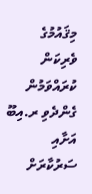މިޤައުމުގެ ވެރިކަން ކުރައްވަމުން ގެންދެވި ރ.އިބޫ އަށާއި ސަރުކާރަށް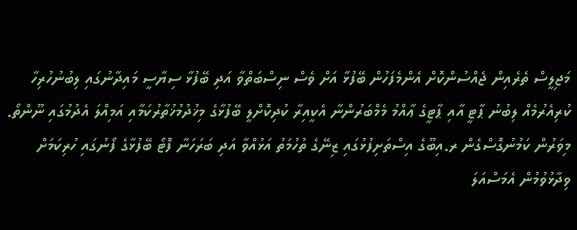މަޖިލީސް ތެރެއިން ޖެއްސުންކޮށް އެންމެފަހުން ބޭފުޅާ އަށް ވެސް ނިސްބަތްވާ އަދި ބޭފުޅާ ސިޔާސީ މައިދާނުގައި ލިބުނުހުރިހާ ކުރިއެރުމެއް ލިބުނު ޕާޓީ އާއި ޕާޓީގެ ޢާއްމު މެމްބަރުންނާ އެކީއިރާ ކުދިކޮށްލީ ބޭފުޅާގެ މިޚުދުމުޚުތާރުކަމާއި އަމިއްލަ އެދުމުގައި ނޫންތޯ. މިވަރުން ކަމުނުގޮސްގެން ރ.އިބޫގެ އިސްތަށިފުޅުގައި ޒިނޭގެ ތުހުމަތު އަޅުއްވާ އަދި ބަރަހަނާ ފޮޓޯ ބޭފުޅާގެ ފޯނުގައި ހުރިކަމަށް ވިދާޅުވުމުން އެމަސްއަލަ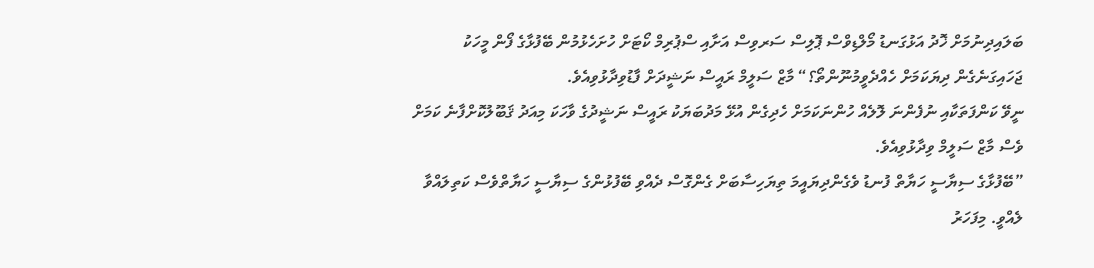ބަލައިދިނުމަށް ޚޮދު އަޅުގަނޑު މޯލްޑިވްސް ޕޮލިސް ސަރވިސް އަށާއި ސްޕުރިމް ކޯޓަށް ހުށަހެޅުމުން ބޭފުޅާގެ ފޯން މީހަކު ޖަހައިގަނެގެން ދިޔަކަމަށް ހެއްދެވީމުނޫންތޯ؟“ މާޒް ސަލީމް ރައީސް ނަޝީދަށް ފާޑުވިދާޅުވިއެވެ.
ނީވޭ ކަންފަތަކާއި ނުފެންނަ ލޮލެއް ހުންނަކަމަށް ހެދިގެން އުޅޭ މަދުބަޔަކު ރައީސް ނަޝީދުގެ ވާހަކަ މިއަދު ޤަބޫލުކޮށްފާނެ ކަމަށް ވެސް މާޒް ސަލީމް ވިދާޅުވިއެވެ.
”ބޭފުޅާގެ ސިޔާސީ ހަޔާތް ފުނޑު ވެގެންދިޔައީމަ ތިޔަހިސާބަށް ގެންގޮސް ދެއްވި ބޭފުޅުންގެ ސިޔާސީ ހަޔާތްވެސް ކަތިލައްވާ ލެއްވީ. މިފަހަރު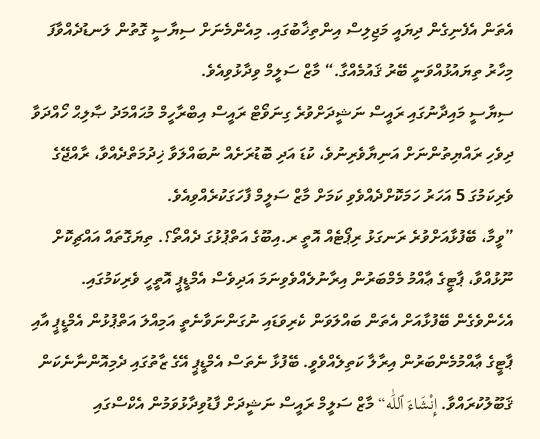އެތަން އެފެނިގެން ދިޔައީ މަޖިލިސް އިންތިޚާބުގައި. މިއެންމެނަށް ސިޔާސީ ގޮތުން ލަނޑުދެއްވާފަ މިހާރު ތިޔައުޅުއްވަނީ ބޭރު ޤައުމެއްގާ.“ މާޒް ސަލީމް ވިދާޅުވިއެވެ.
ސިޔާސީ މައިދާނުގައި ރައީސް ނަޝީދަށްވުރެ ގިނަވޯޓް ރައީސް އިބްރާހީމް މުޙައްމަދު ޞާލިޙް ހޯއްދަވާ ދިވެހި ރައްޔިތުންނަށް އަނިޔާވެރިނުވެ، ކުޑަ އަދި ބޮޑުރަށެއް ނުބައްލަވާ ޚިދުމަތްދެއްވާ، ރާއްޖޭގެ ވެރިކަމުގަ 5 އަހަރު ހަމަކޮށްދެއްވެވި ކަމަށް މާޒް ސަލީމް ފާހަގަކުރެއްވިއެވެ.
”ވީމާ، ބޭފުޅާއަށްވުރެ ރަނގަޅު ރިޕޯޓެއް އޮތީ ރ.އިބޫގެ އަތްޕުޅުގަ ދެއްތޯ؟. ތިޔަގޮތައް އައްޗިކޮށް ނޫޅުއްވާ، ޕާޓީގެ ޢާއްމު މެމްބަރުން އިރާނުލެއްވެވިނަމަ އަދިވެސް އެމްޑީޕީ އޮތީހީ ވެރިކަމުގައި. އެހެންވެގެން ބޭފުޅާއަށް އެތަން ބައްލަވަން ކެރިވަޑައި ނުގަންނަވާނެތީ އަމިއްލަ އަތްޕުޅުން އެމްޑީޕީ އާއި ޕާޓީގެ ޢާއްމުމެންބަރުން އިރާލާ ކަތިލެއްވެވީ. ބޭފުޅާ ނެތަސް އެމްޑީޕީ އޭގެ ޒާތުގައި ދެމިއޮންނާނެކަން ޤަބޫލުކުރައްވާ. إِنْشَاءَ ٱللَٰه“ މާޒް ސަލީމް ރައީސް ނަޝީދަށް ފާޑުވިދާޅުވަމުން އެކްސްގައި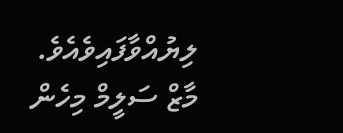ލިޔުއްވާފައިވެއެވެ.
މާޒް ސަލީމް މިހެން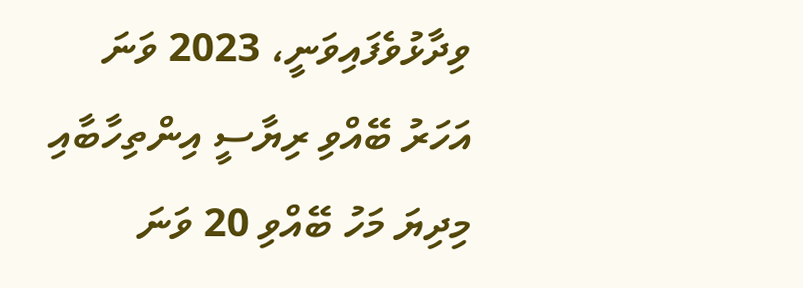ވިދާޅުވެފައިވަނީ، 2023 ވަނަ އަހަރު ބޭއްވި ރިޔާސީ އިންތިހާބާއި މިދިޔަ މަހު ބޭއްވި 20 ވަނަ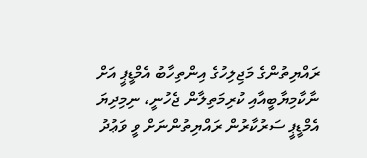ރައްޔިތުންގެ މަޖިލިހުގެ އިންތިހާބު އެމްޑީޕީ އަށް ނާކާމިޔާބީއާއި ކުރިމަތިލާން ޖެހުނީ، ނިމިދިޔަ އެމްޑީޕީ ސަރުކާރުން ރައްޔިތުންނަށް ވީ ވަޢުދު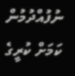ނުފުއްދުމުން ކަމަށް ކުރީގެ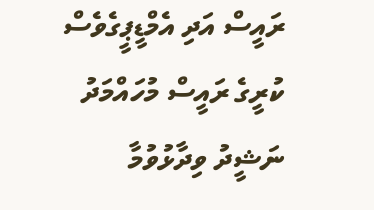ރައީސް އަދި އެމްޑީޕީގެވެސް ކުރީގެ ރައީސް މުހައްމަދު ނަޝީދު ވިދާޅުވުމާ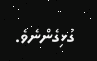ގުޅިގެންނެވެ.